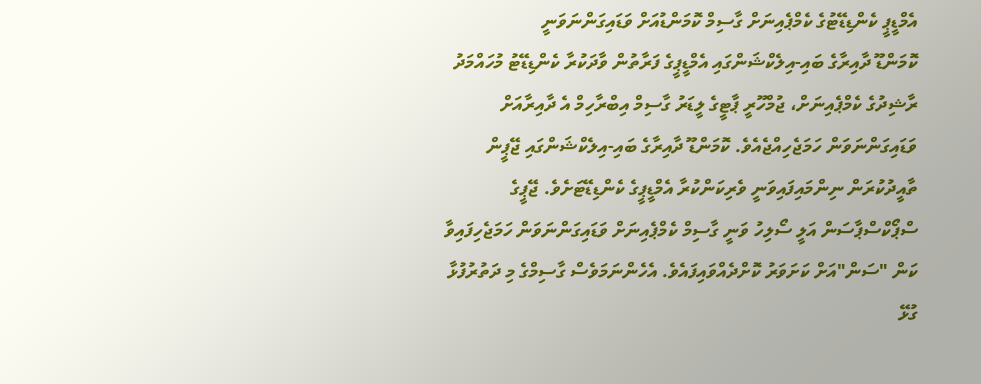އެމްޑީޕީ ކެންޑިޑޭޓުގެ ކެމްޕެއިނަށް ގާސިމް ކޮމަންޑުއަށް ވަޑައިގަންނަވަނީ
ކޮމަންޑޫ ދާއިރާގެ ބައި-އިލެކްޝަންގައި އެމްޑީޕީގެ ފަރާތުން ވާދަކުރާ ކެންޑިޑޭޓު މުހައްމަދު ރާޝިދުގެ ކެމްޕެއިނަށް، ޖުމްހޫރީ ޕާޓީގެ ލީޑަރު ގާސިމް އިބްރާހިމް އެ ދާއިރާއަށް ވަޑައިގަންނަވަން ހަމަޖެހިއްޖެއެވެ. ކޮމަންޑޫ ދާއިރާގެ ބައި-އިލެކްޝަންގައި ޖޭޕީން ތާއީދުކުރަން ނިންމައިފައިވަނީ ވެރިކަންކުރާ އެމްޑީޕީގެ ކެންޑިޑޭޓަށެވެ. ޖޭޕީގެ ސްޕޯކްސްޕާސަން އަލީ ސޯލިހު ވަނީ ގާސިމް ކެމްޕެއިނަށް ވަޑައިގަންނަވަން ހަމަޖެހިފައިވާ ކަން "ސަން"އަށް ކަށަވަރު ކޮށްދެއްވައިފައެވެ. އެހެންނަމަވެސް ގާސިމްގެ މި ދަތުރުފުޅާ ގުޅޭ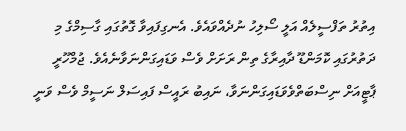އިތުރު ތަފްސީލެއް އަލީ ސޯލިހު ނުދެއްވައެވެ. އެނގިފައިވާ ގޮތުގައި ގާސިމްގެ މި ދަތުރުގައި ކޮމަންޑޫ ދާއިރާގެ ތިން ރަށަށް ވެސް ވަޑައިގަންނަވާނެއެވެ. ޖުމްހޫރީ ޕާޓީއަށް ނިސްބަތްވެވަޑައިގަންނަވާ، ނައިބު ރައީސް ފައިސަލް ނަސީމް ވެސް ވަނީ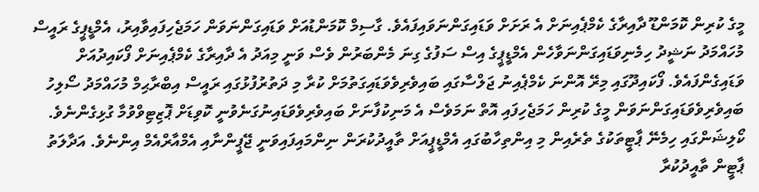މީގެ ކުރިން ކޮމަންޑޫ ދާއިރާގެ ކެމްޕެއިނަށް އެ ރަށަށް ވަޑައިގަންނަވައިފައެވެ. ގާސިމް ކޮމަންޑުއަށް ވަޑައިގަންނަވަން ހަމަޖެހިފައިވާއިރު، އެމްޑީޕީގެ ރައީސް މުހައްމަދު ނަޝީދު ހިމެނިވަޑައިގަންނަވާހެން އެމްޑީޕީގެ އިސް ސަފުގެ ގިނަ މެންބަރުން ވެސް ވަނީ މިއަދު އެ ދާއިރާގެ ކެމްޕެއިނަށް ފޯކައިދުއަށް ވަޑައިގެންފައެވެ. ފޯކައިދޫގައި މިރޭ އޮންނަ ކެމްޕެއިނު ޖަލްސާގައި ބައިވެރިވެވަޑައިގަތުމަށް ކުރާ މި ދަތުރުފުޅުގައި ރައީސް އިބްރާޙިމް މުހައްމަދު ސޯލިހު ބައިވެރިވެވަޑައިގަންނަވަން މީގެ ކުރިން ހަމަޖެހިފައި އޮތް ނަމަވެސް އެ މަނިކުފާނަށް ބައިވެރިވެވަޑައިނުގަނެވުނީ ކޮވިޑަށް ޕޮޒިޓިވްވުމާ ގުޅިގެންނެވެ. ކޯލިޝަންގައި ހިމެނޭ ޕާޓީތަކުގެ ތެރެއިން މި އިންތިހާބުގައި އެމްޑީޕީއަށް ތާއީދުކުރަން ނިންމައިފައިވަނީ ޖޭޕީންނާއި އެމްއާރްއެމް އިންނެވެ. އަދާލަތު ޕާޓީން ތާއީދުކުރާ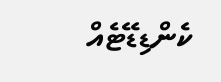ކެންޑިޑޭޓެއް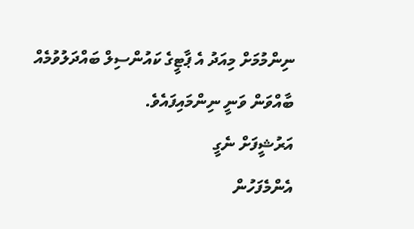ނިންމުމަށް މިއަދު އެ ޕާޓީގެ ކައުންސިލް ބައްދަލުވުމެއް ބާއްވަން ވަނީ ނިންމައިފައެވެ.
އަރުޝީފަށް ނެގީ
އެންމެފަހުން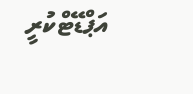އަޕްޑޭޓްކުރީ